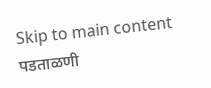Skip to main content
पडताळणी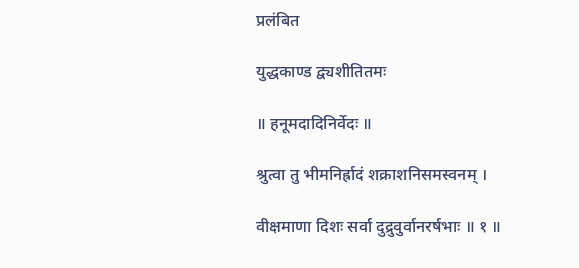प्रलंबित

युद्धकाण्ड द्व्यशीतितमः

॥ हनूमदादिनिर्वेदः ॥

श्रुत्वा तु भीमनिर्ह्रादं शक्राशनिसमस्वनम् ।

वीक्षमाणा दिशः सर्वा दुद्रुवुर्वानरर्षभाः ॥ १ ॥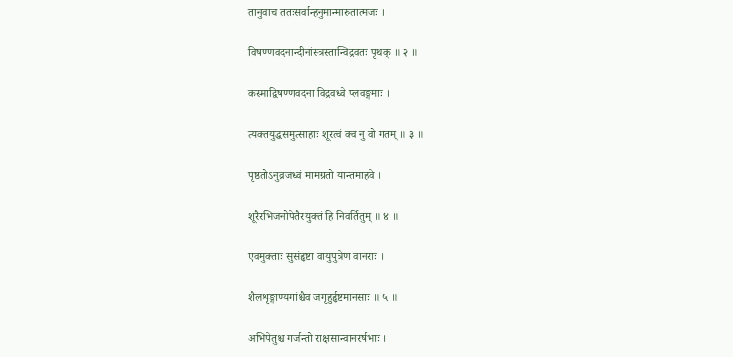तानुवाच ततःसर्वान्हनुमान्मारुतात्मजः ।

विषण्णवदनान्दीनांस्त्रस्तान्विद्रवतः पृथक् ॥ २ ॥

कस्माद्विषण्णवदना विद्रवध्वे प्लवङ्गमाः ।

त्यक्तयुद्धसमुत्साहाः शूरत्वं क्व नु वो गतम् ॥ ३ ॥

पृष्ठतोऽनुव्रजध्वं मामग्रतो यान्तमाहवे ।

शूरैरभिजनोपेतैरयुक्तं हि निवर्तितुम् ॥ ४ ॥

एवमुक्ताः सुसंहृष्टा वायुपुत्रेण वानराः ।

शैलशृङ्गाण्यगांश्चैव जगृहुर्हृष्टमानसाः ॥ ५ ॥

अभिपेतुश्च गर्जन्तो राक्षसान्वानरर्षभाः ।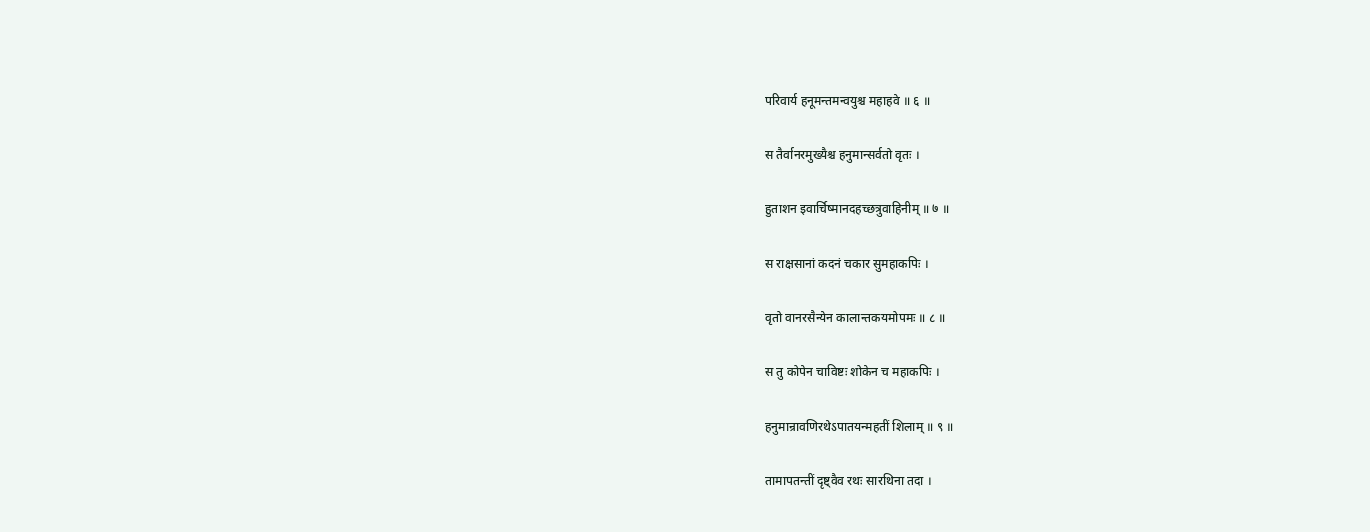परिवार्य हनूमन्तमन्वयुश्च महाहवे ॥ ६ ॥

स तैर्वानरमुख्यैश्च हनुमान्सर्वतो वृतः ।

हुताशन इवार्चिष्मानदहच्छत्रुवाहिनीम् ॥ ७ ॥

स राक्षसानां कदनं चकार सुमहाकपिः ।

वृतो वानरसैन्येन कालान्तकयमोपमः ॥ ८ ॥

स तु कोपेन चाविष्टः शोकेन च महाकपिः ।

हनुमान्रावणिरथेऽपातयन्महतीं शिलाम् ॥ ९ ॥

तामापतन्तीं दृष्ट्वैव रथः सारथिना तदा ।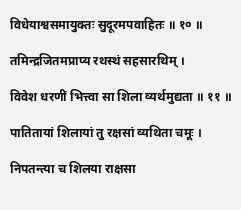विधेयाश्वसमायुक्तः सुदूरमपवाहितः ॥ १० ॥

तमिन्द्रजितमप्राप्य रथस्थं सहसारथिम् ।

विवेश धरणीं भित्त्वा सा शिला व्यर्थमुद्यता ॥ ११ ॥

पातितायां शिलायां तु रक्षसां व्यथिता चमूः ।

निपतन्त्या च शिलया राक्षसा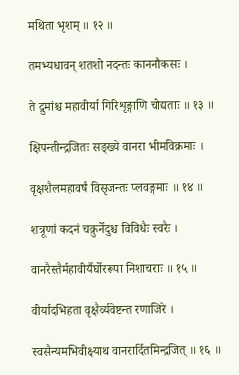मथिता भृशम् ॥ १२ ॥

तमभ्यधावन् शतशो नदन्तः काननौकसः ।

ते द्रुमांश्च महावीर्या गिरिशृङ्गाणि चोद्यताः ॥ १३ ॥

क्षिपन्तीन्द्रजितः सङ्ख्ये वानरा भीमविक्रमाः ।

वृक्षशैलमहावर्षं विसृजन्तः प्लवङ्गमाः ॥ १४ ॥

शत्रूणां कदनं चक्रुर्नेदुश्च विविधैः स्वरैः ।

वानरैस्तैर्महावीर्यैर्घोररूपा निशाचराः ॥ १५ ॥

वीर्यादभिहता वृक्षैर्व्यवेष्टन्त रणाजिरे ।

स्वसैन्यमभिवीक्ष्याथ वानरार्दितमिन्द्रजित् ॥ १६ ॥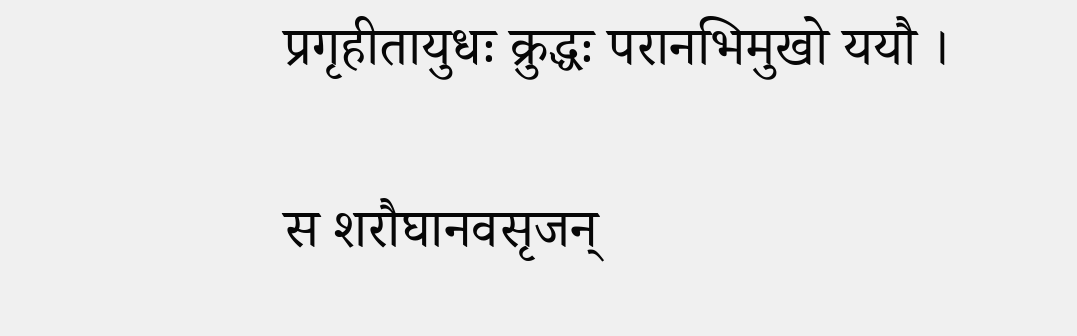प्रगृहीतायुधः क्रुद्धः परानभिमुखो ययौ ।

स शरौघानवसृजन्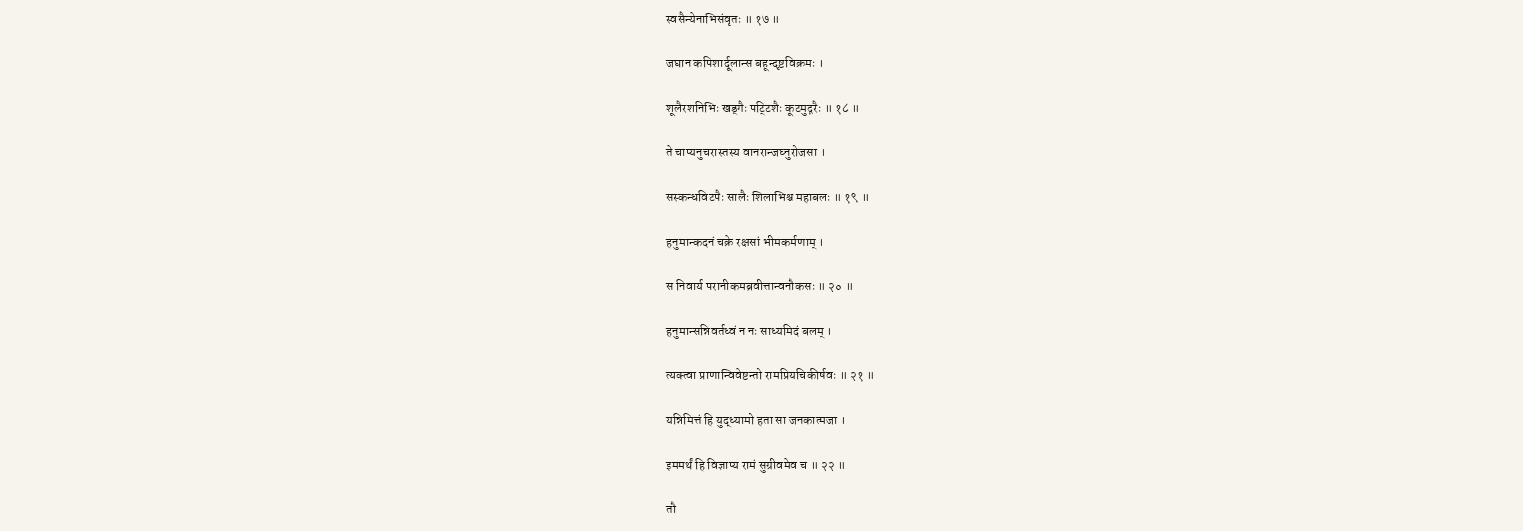स्वसैन्येनाभिसंवृतः ॥ १७ ॥

जघान कपिशार्दूलान्स बहून्दृष्टविक्रमः ।

शूलैरशनिभिः खड्गैः पट्‍टिशैः कूटमुद्गरैः ॥ १८ ॥

ते चाप्यनुचरास्तस्य वानरान्जघ्नुरोजसा ।

सस्कन्धविटपैः सालैः शिलाभिश्च महाबलः ॥ १९ ॥

हनुमान्कदनं चक्रे रक्षसां भीमकर्मणाम् ।

स निवार्य परानीकमब्रवीत्तान्वनौकसः ॥ २० ॥

हनुमान्सन्निवर्तध्वं न नः साध्यमिदं बलम् ।

त्यक्त्वा प्राणान्विवेष्टन्तो रामप्रियचिकीर्षवः ॥ २१ ॥

यन्निमित्तं हि युद्ध्यामो हता सा जनकात्मजा ।

इममर्थं हि विज्ञाप्य रामं सुग्रीवमेव च ॥ २२ ॥

तौ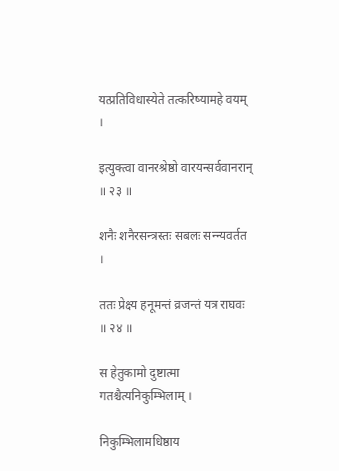यत्प्रतिविधास्येते तत्करिष्यामहे वयम् ।

इत्युक्त्वा वानरश्रेष्ठो वारयन्सर्ववानरान् ॥ २३ ॥

शनैः शनैरसन्त्रस्तः सबलः सन्न्यवर्तत ।

ततः प्रेक्ष्य हनूमन्तं व्रजन्तं यत्र राघवः ॥ २४ ॥

स हेतुकामो दुष्टात्मा गतश्चैत्यनिकुम्भिलाम् ।

निकुम्भिलामधिष्ठाय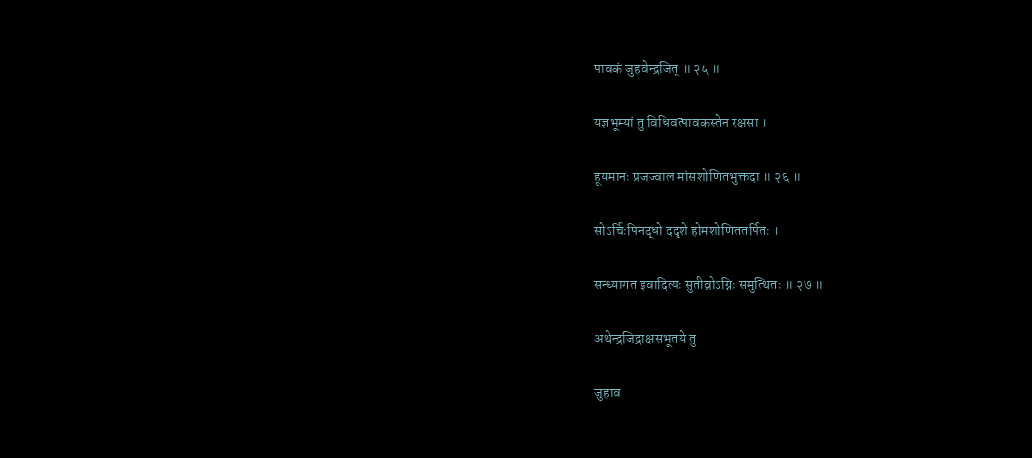पावकं जुहवेन्द्रजित् ॥ २५ ॥

यज्ञभूम्यां तु विधिवत्पावकस्तेन रक्षसा ।

हूयमानः प्रजज्वाल मांसशोणितभुक्तदा ॥ २६ ॥

सोऽर्चिःपिनद्धो ददृशे होमशोणिततर्पितः ।

सन्ध्यागत इवादित्यः सुतीव्रोऽग्निः समुत्थितः ॥ २७ ॥

अथेन्द्रजिद्राक्षसभूतये तु

जुहाव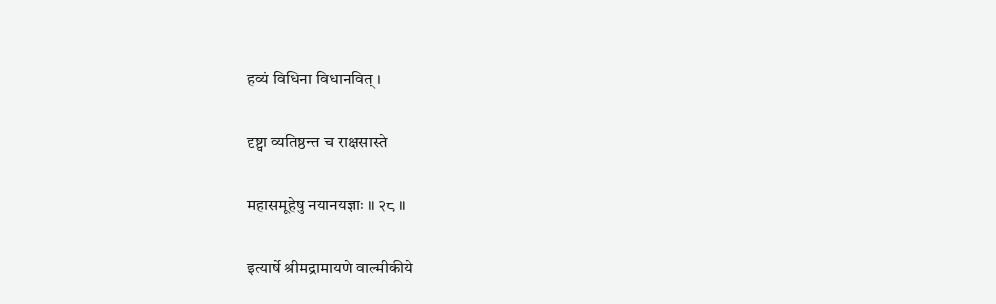हव्यं विधिना विधानवित् ।

दृष्ट्वा व्यतिष्ठन्त च राक्षसास्ते

महासमूहेषु नयानयज्ञाः ॥ २८ ॥

इत्यार्षे श्रीमद्रामायणे वाल्मीकीये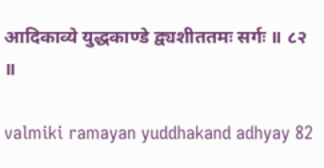आदिकाव्ये युद्धकाण्डे द्व्यशीततमः सर्गः ॥ ८२ ॥

valmiki ramayan yuddhakand adhyay 82